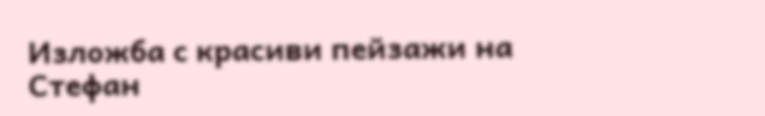Изложба с красиви пейзажи на Стефан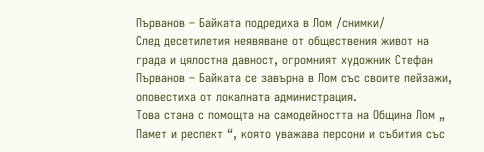Първанов – Байката подредиха в Лом /снимки/
След десетилетия неявяване от обществения живот на града и цялостна давност, огромният художник Стефан Първанов – Байката се завърна в Лом със своите пейзажи, оповестиха от локалната администрация.
Това стана с помощта на самодейността на Община Лом „ Памет и респект “, която уважава персони и събития със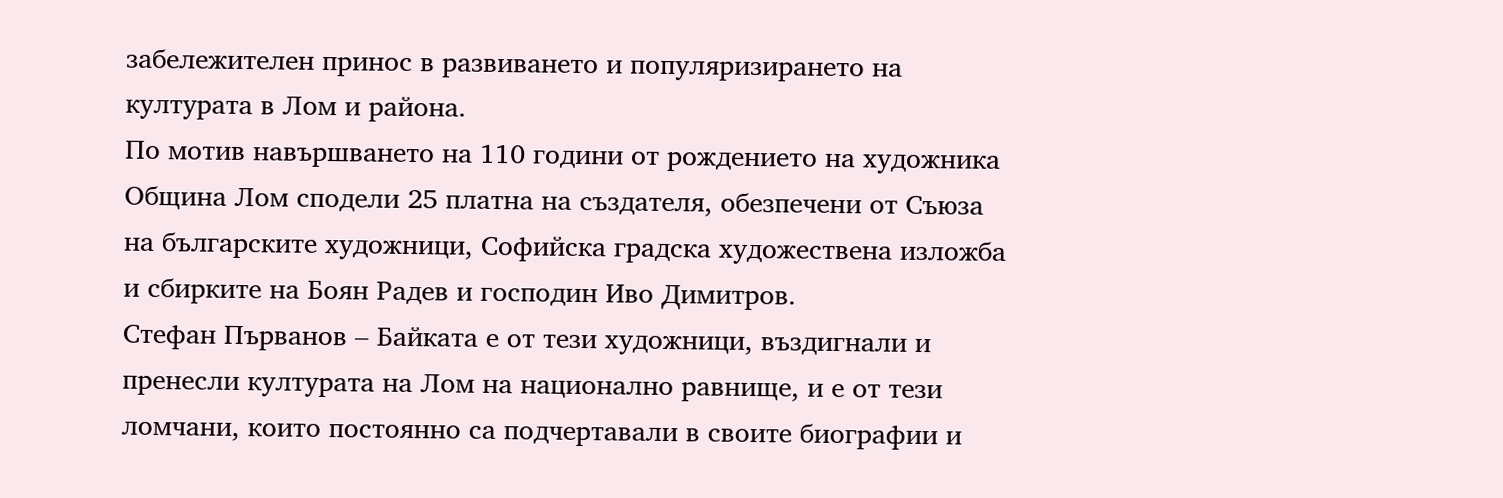забележителен принос в развиването и популяризирането на културата в Лом и района.
По мотив навършването на 110 години от рождението на художника Община Лом сподели 25 платна на създателя, обезпечени от Съюза на българските художници, Софийска градска художествена изложба и сбирките на Боян Радев и господин Иво Димитров.
Стефан Първанов – Байката е от тези художници, въздигнали и пренесли културата на Лом на национално равнище, и е от тези ломчани, които постоянно са подчертавали в своите биографии и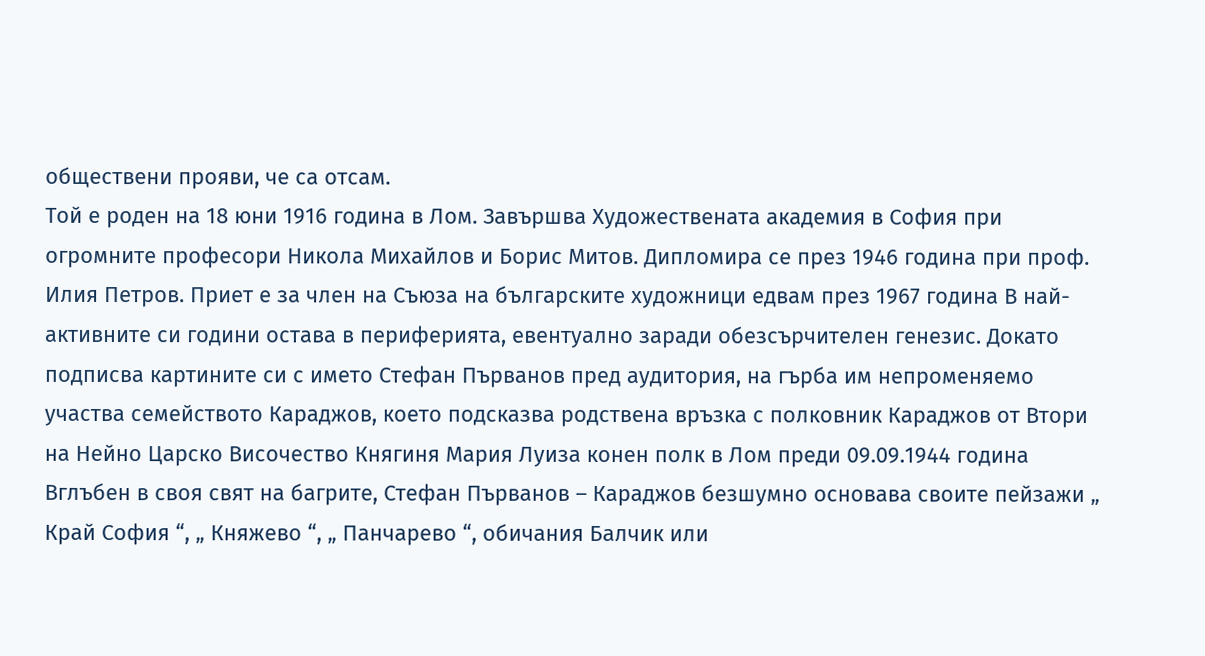обществени прояви, че са отсам.
Той е роден на 18 юни 1916 година в Лом. Завършва Художествената академия в София при огромните професори Никола Михайлов и Борис Митов. Дипломира се през 1946 година при проф. Илия Петров. Приет е за член на Съюза на българските художници едвам през 1967 година В най-активните си години остава в периферията, евентуално заради обезсърчителен генезис. Докато подписва картините си с името Стефан Първанов пред аудитория, на гърба им непроменяемо участва семейството Караджов, което подсказва родствена връзка с полковник Караджов от Втори на Нейно Царско Височество Княгиня Мария Луиза конен полк в Лом преди 09.09.1944 година
Вглъбен в своя свят на багрите, Стефан Първанов – Караджов безшумно основава своите пейзажи „ Край София “, „ Княжево “, „ Панчарево “, обичания Балчик или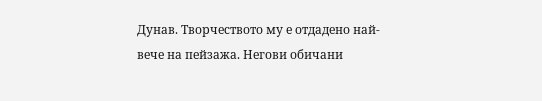Дунав. Творчеството му е отдадено най-вече на пейзажа. Негови обичани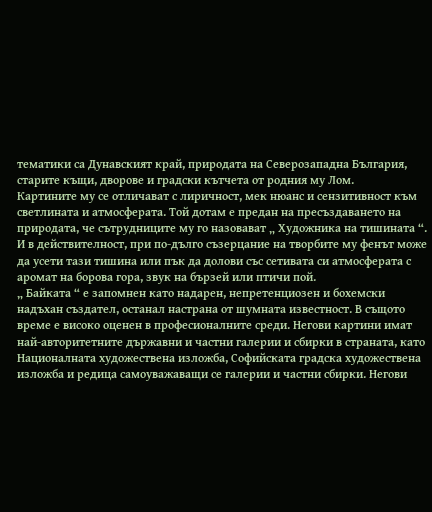тематики са Дунавският край, природата на Северозападна България, старите къщи, дворове и градски кътчета от родния му Лом.
Картините му се отличават с лиричност, мек нюанс и сензитивност към светлината и атмосферата. Той дотам е предан на пресъздаването на природата, че сътрудниците му го назовават „ Художника на тишината “. И в действителност, при по-дълго съзерцание на творбите му фенът може да усети тази тишина или пък да долови със сетивата си атмосферата с аромат на борова гора, звук на бързей или птичи пой.
„ Байката “ е запомнен като надарен, непретенциозен и бохемски надъхан създател, останал настрана от шумната известност. В същото време е високо оценен в професионалните среди. Негови картини имат най-авторитетните държавни и частни галерии и сбирки в страната, като Националната художествена изложба, Софийската градска художествена изложба и редица самоуважаващи се галерии и частни сбирки. Негови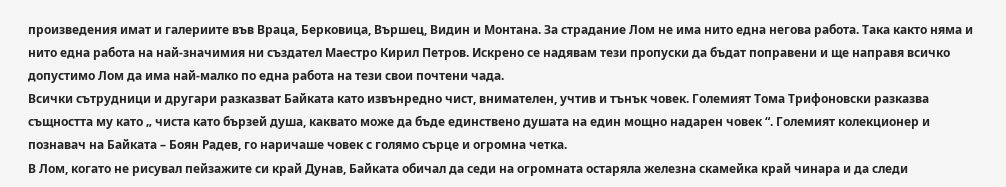произведения имат и галериите във Враца, Берковица, Вършец, Видин и Монтана. За страдание Лом не има нито една негова работа. Така както няма и нито една работа на най-значимия ни създател Маестро Кирил Петров. Искрено се надявам тези пропуски да бъдат поправени и ще направя всичко допустимо Лом да има най-малко по една работа на тези свои почтени чада.
Всички сътрудници и другари разказват Байката като извънредно чист, внимателен, учтив и тънък човек. Големият Тома Трифоновски разказва същността му като „ чиста като бързей душа, каквато може да бъде единствено душата на един мощно надарен човек “. Големият колекционер и познавач на Байката – Боян Радев, го наричаше човек с голямо сърце и огромна четка.
В Лом, когато не рисувал пейзажите си край Дунав, Байката обичал да седи на огромната остаряла железна скамейка край чинара и да следи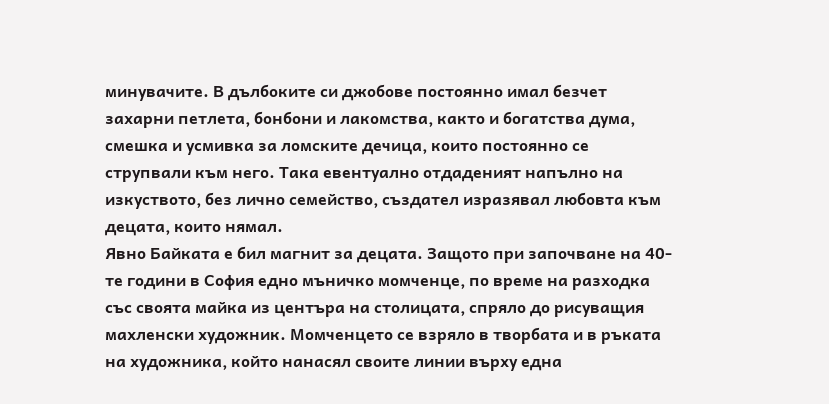минувачите. В дълбоките си джобове постоянно имал безчет захарни петлета, бонбони и лакомства, както и богатства дума, смешка и усмивка за ломските дечица, които постоянно се струпвали към него. Така евентуално отдаденият напълно на изкуството, без лично семейство, създател изразявал любовта към децата, които нямал.
Явно Байката е бил магнит за децата. Защото при започване на 40-те години в София едно мъничко момченце, по време на разходка със своята майка из центъра на столицата, спряло до рисуващия махленски художник. Момченцето се взряло в творбата и в ръката на художника, който нанасял своите линии върху една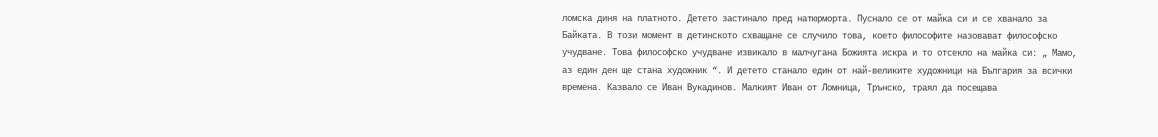ломска диня на платното. Детето застинало пред натюрморта. Пуснало се от майка си и се хванало за Байката. В този момент в детинското схващане се случило това, което философите назовават философско учудване. Това философско учудване извикало в малчугана Божията искра и то отсекло на майка си: „ Мамо, аз един ден ще стана художник “. И детето станало един от най-великите художници на България за всички времена. Казвало се Иван Вукадинов. Малкият Иван от Ломница, Трънско, траял да посещава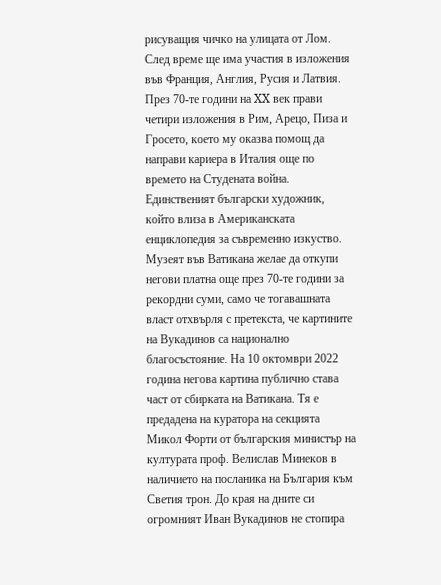рисуващия чичко на улицата от Лом. След време ще има участия в изложения във Франция, Англия, Русия и Латвия. През 70-те години на XX век прави четири изложения в Рим, Арецо, Пиза и Гросето, което му оказва помощ да направи кариера в Италия още по времето на Студената война. Единственият български художник, който влиза в Американската енциклопедия за съвременно изкуство. Музеят във Ватикана желае да откупи негови платна още през 70-те години за рекордни суми, само че тогавашната власт отхвърля с претекста, че картините на Вукадинов са национално благосъстояние. На 10 октомври 2022 година негова картина публично става част от сбирката на Ватикана. Тя е предадена на куратора на секцията Микол Форти от българския министър на културата проф. Велислав Минеков в наличието на посланика на България към Светия трон. До края на дните си огромният Иван Вукадинов не стопира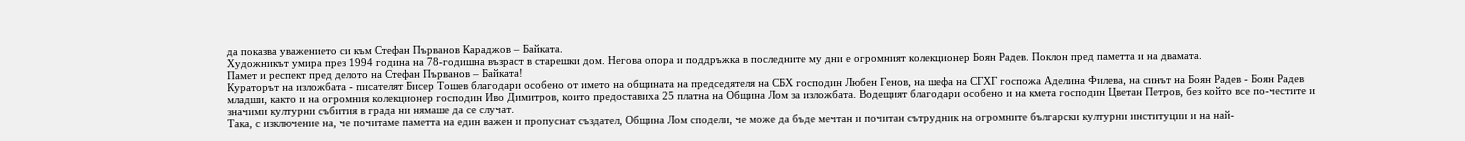да показва уважението си към Стефан Първанов Караджов – Байката.
Художникът умира през 1994 година на 78-годишна възраст в старешки дом. Негова опора и поддръжка в последните му дни е огромният колекционер Боян Радев. Поклон пред паметта и на двамата.
Памет и респект пред делото на Стефан Първанов – Байката!
Кураторът на изложбата - писателят Бисер Тошев благодари особено от името на общината на председятеля на СБХ господин Любен Генов, на шефа на СГХГ госпожа Аделина Филева, на синът на Боян Радев - Боян Радев младши, както и на огромния колекционер господин Иво Димитров, които предоставиха 25 платна на Община Лом за изложбата. Водещият благодари особено и на кмета господин Цветан Петров, без който все по-честите и значими културни събития в града ни нямаше да се случат.
Така, с изключение на, че почитаме паметта на един важен и пропуснат създател, Община Лом сподели, че може да бъде мечтан и почитан сътрудник на огромните български културни институции и на най-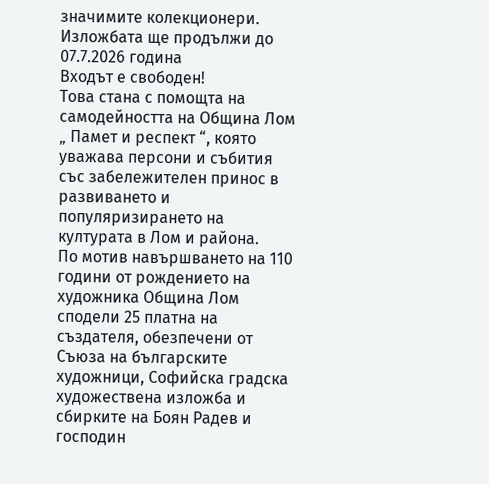значимите колекционери.
Изложбата ще продължи до 07.7.2026 година
Входът е свободен!
Това стана с помощта на самодейността на Община Лом „ Памет и респект “, която уважава персони и събития със забележителен принос в развиването и популяризирането на културата в Лом и района.
По мотив навършването на 110 години от рождението на художника Община Лом сподели 25 платна на създателя, обезпечени от Съюза на българските художници, Софийска градска художествена изложба и сбирките на Боян Радев и господин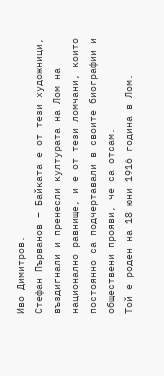Иво Димитров.
Стефан Първанов – Байката е от тези художници, въздигнали и пренесли културата на Лом на национално равнище, и е от тези ломчани, които постоянно са подчертавали в своите биографии и обществени прояви, че са отсам.
Той е роден на 18 юни 1916 година в Лом.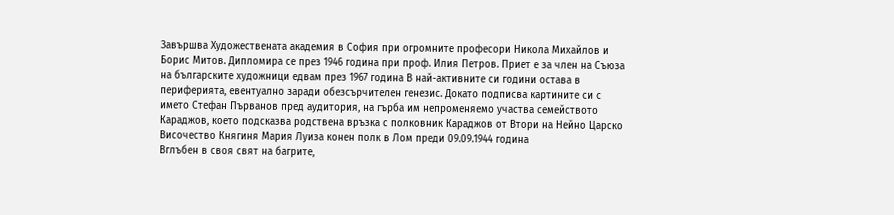Завършва Художествената академия в София при огромните професори Никола Михайлов и Борис Митов. Дипломира се през 1946 година при проф. Илия Петров. Приет е за член на Съюза на българските художници едвам през 1967 година В най-активните си години остава в периферията, евентуално заради обезсърчителен генезис. Докато подписва картините си с името Стефан Първанов пред аудитория, на гърба им непроменяемо участва семейството Караджов, което подсказва родствена връзка с полковник Караджов от Втори на Нейно Царско Височество Княгиня Мария Луиза конен полк в Лом преди 09.09.1944 година
Вглъбен в своя свят на багрите,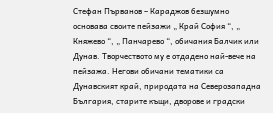Стефан Първанов – Караджов безшумно основава своите пейзажи „ Край София “, „ Княжево “, „ Панчарево “, обичания Балчик или Дунав. Творчеството му е отдадено най-вече на пейзажа. Негови обичани тематики са Дунавският край, природата на Северозападна България, старите къщи, дворове и градски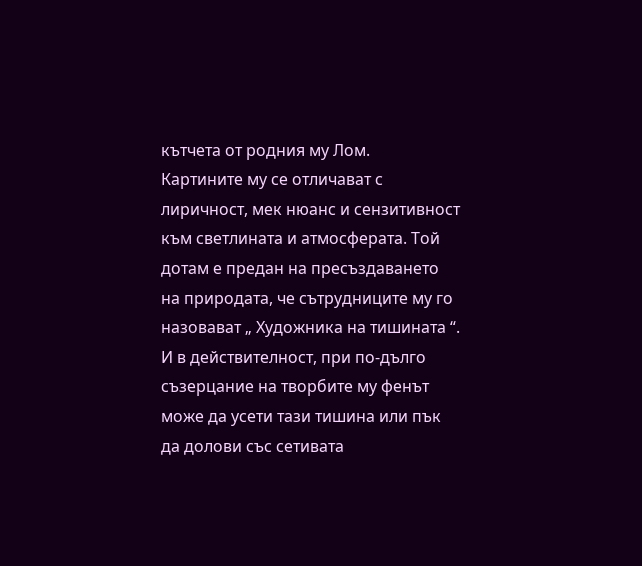кътчета от родния му Лом.
Картините му се отличават с лиричност, мек нюанс и сензитивност към светлината и атмосферата. Той дотам е предан на пресъздаването на природата, че сътрудниците му го назовават „ Художника на тишината “. И в действителност, при по-дълго съзерцание на творбите му фенът може да усети тази тишина или пък да долови със сетивата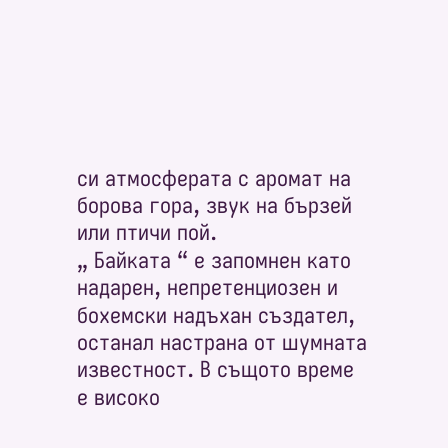си атмосферата с аромат на борова гора, звук на бързей или птичи пой.
„ Байката “ е запомнен като надарен, непретенциозен и бохемски надъхан създател, останал настрана от шумната известност. В същото време е високо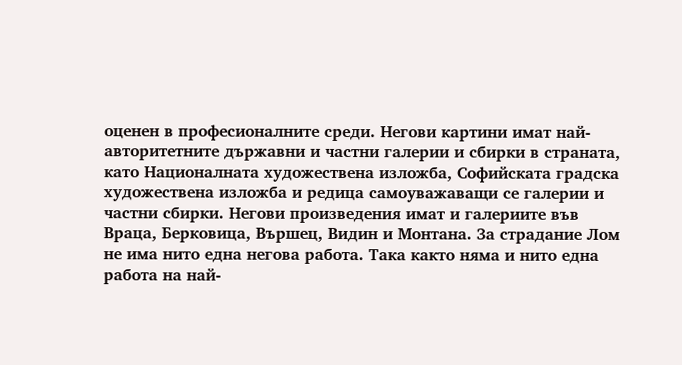оценен в професионалните среди. Негови картини имат най-авторитетните държавни и частни галерии и сбирки в страната, като Националната художествена изложба, Софийската градска художествена изложба и редица самоуважаващи се галерии и частни сбирки. Негови произведения имат и галериите във Враца, Берковица, Вършец, Видин и Монтана. За страдание Лом не има нито една негова работа. Така както няма и нито една работа на най-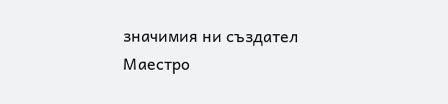значимия ни създател Маестро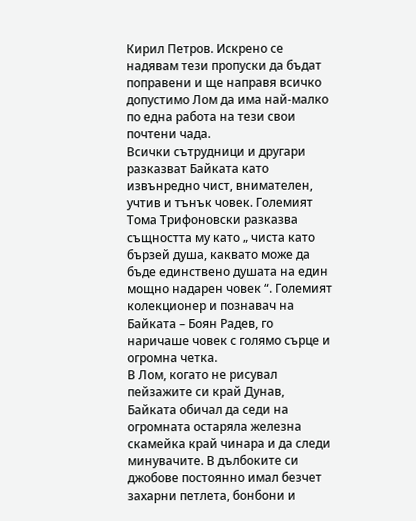Кирил Петров. Искрено се надявам тези пропуски да бъдат поправени и ще направя всичко допустимо Лом да има най-малко по една работа на тези свои почтени чада.
Всички сътрудници и другари разказват Байката като извънредно чист, внимателен, учтив и тънък човек. Големият Тома Трифоновски разказва същността му като „ чиста като бързей душа, каквато може да бъде единствено душата на един мощно надарен човек “. Големият колекционер и познавач на Байката – Боян Радев, го наричаше човек с голямо сърце и огромна четка.
В Лом, когато не рисувал пейзажите си край Дунав, Байката обичал да седи на огромната остаряла железна скамейка край чинара и да следи минувачите. В дълбоките си джобове постоянно имал безчет захарни петлета, бонбони и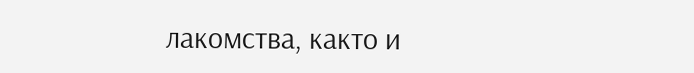лакомства, както и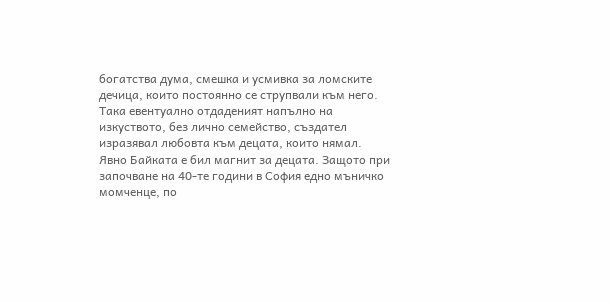богатства дума, смешка и усмивка за ломските дечица, които постоянно се струпвали към него. Така евентуално отдаденият напълно на изкуството, без лично семейство, създател изразявал любовта към децата, които нямал.
Явно Байката е бил магнит за децата. Защото при започване на 40-те години в София едно мъничко момченце, по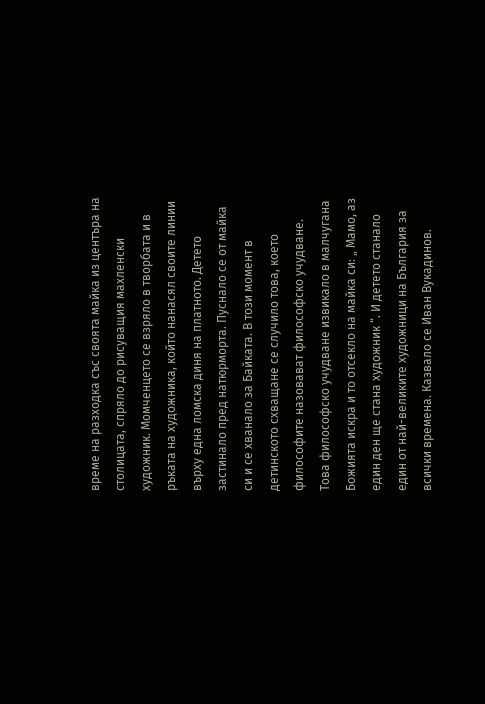време на разходка със своята майка из центъра на столицата, спряло до рисуващия махленски художник. Момченцето се взряло в творбата и в ръката на художника, който нанасял своите линии върху една ломска диня на платното. Детето застинало пред натюрморта. Пуснало се от майка си и се хванало за Байката. В този момент в детинското схващане се случило това, което философите назовават философско учудване. Това философско учудване извикало в малчугана Божията искра и то отсекло на майка си: „ Мамо, аз един ден ще стана художник “. И детето станало един от най-великите художници на България за всички времена. Казвало се Иван Вукадинов.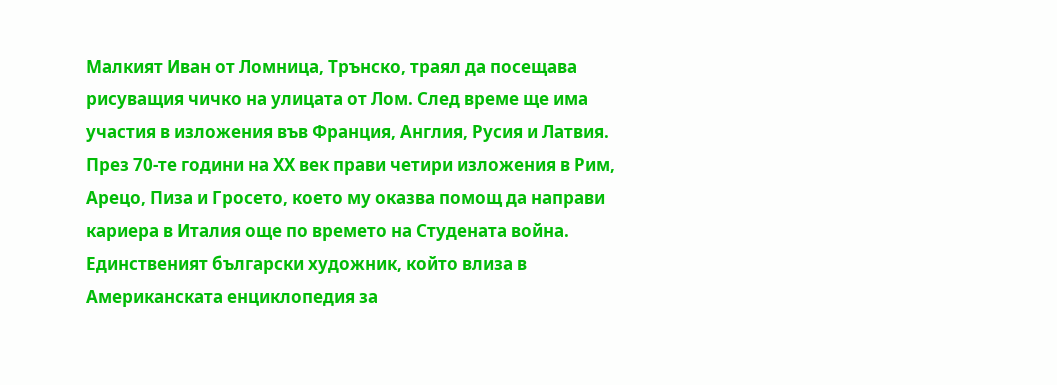Малкият Иван от Ломница, Трънско, траял да посещава рисуващия чичко на улицата от Лом. След време ще има участия в изложения във Франция, Англия, Русия и Латвия. През 70-те години на XX век прави четири изложения в Рим, Арецо, Пиза и Гросето, което му оказва помощ да направи кариера в Италия още по времето на Студената война. Единственият български художник, който влиза в Американската енциклопедия за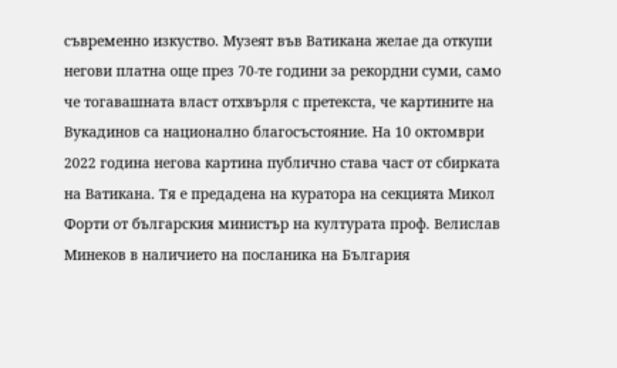съвременно изкуство. Музеят във Ватикана желае да откупи негови платна още през 70-те години за рекордни суми, само че тогавашната власт отхвърля с претекста, че картините на Вукадинов са национално благосъстояние. На 10 октомври 2022 година негова картина публично става част от сбирката на Ватикана. Тя е предадена на куратора на секцията Микол Форти от българския министър на културата проф. Велислав Минеков в наличието на посланика на България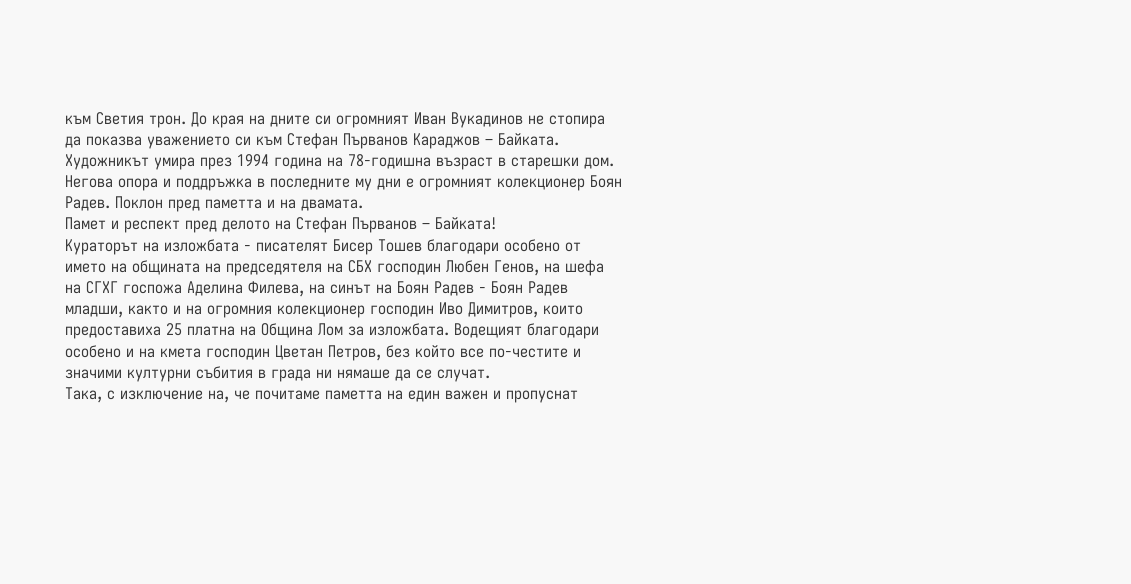към Светия трон. До края на дните си огромният Иван Вукадинов не стопира да показва уважението си към Стефан Първанов Караджов – Байката.
Художникът умира през 1994 година на 78-годишна възраст в старешки дом. Негова опора и поддръжка в последните му дни е огромният колекционер Боян Радев. Поклон пред паметта и на двамата.
Памет и респект пред делото на Стефан Първанов – Байката!
Кураторът на изложбата - писателят Бисер Тошев благодари особено от името на общината на председятеля на СБХ господин Любен Генов, на шефа на СГХГ госпожа Аделина Филева, на синът на Боян Радев - Боян Радев младши, както и на огромния колекционер господин Иво Димитров, които предоставиха 25 платна на Община Лом за изложбата. Водещият благодари особено и на кмета господин Цветан Петров, без който все по-честите и значими културни събития в града ни нямаше да се случат.
Така, с изключение на, че почитаме паметта на един важен и пропуснат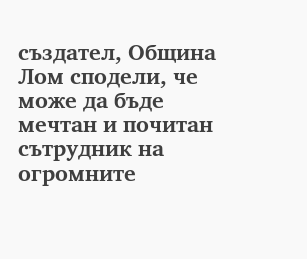създател, Община Лом сподели, че може да бъде мечтан и почитан сътрудник на огромните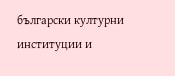български културни институции и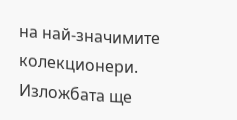на най-значимите колекционери.
Изложбата ще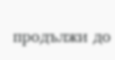продължи до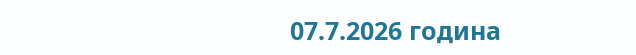07.7.2026 година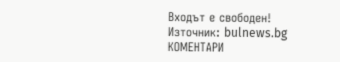Входът е свободен!
Източник: bulnews.bg
КОМЕНТАРИ